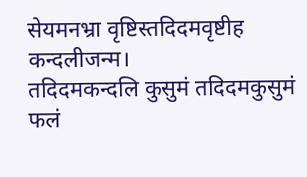सेयमनभ्रा वृष्टिस्तदिदमवृष्टीह कन्दलीजन्म।
तदिदमकन्दलि कुसुमं तदिदमकुसुमं फलं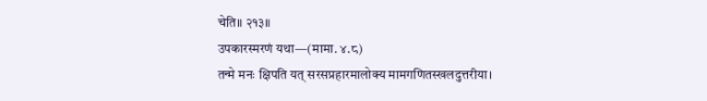चेति॥ २१३॥
उपकारस्मरणं यथा—(मामा. ४.८)
तन्मे मनः क्षिपति यत् सरसप्रहारमालोक्य मामगणितस्खलदुत्तरीया।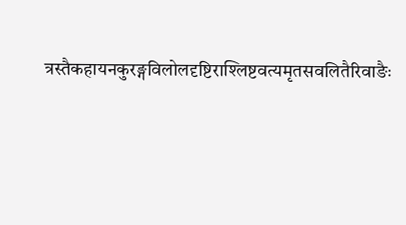त्रस्तैकहायनकुरङ्गविलोलदृष्टिराश्लिष्टवत्यमृतसवलितैरिवाङैः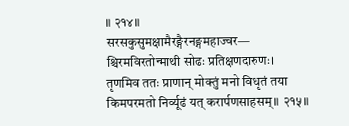॥ २१४॥
सरसकुसुमक्षामैरङ्गैरनङ्गमहाज्वर— श्चिरमविरतोन्माथी सोढः प्रतिक्षणदारुणः।
तृणमिव ततः प्राणान् मोक्तुं मनो विधृतं तया किमपरमतो निर्व्यूढं यत् करार्पणसाहसम्॥ २१५॥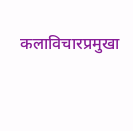कलाविचारप्रमुखा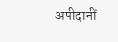अपीदानीं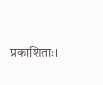प्रकाशिताः।